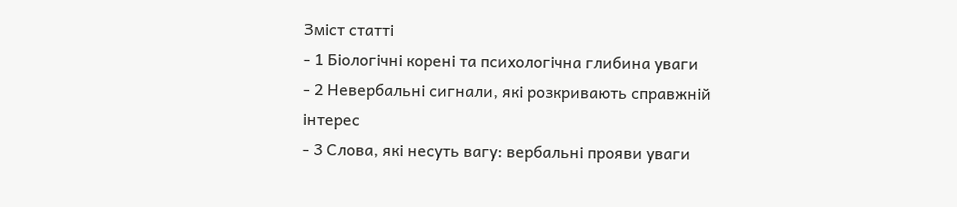Зміст статті
- 1 Біологічні корені та психологічна глибина уваги
- 2 Невербальні сигнали, які розкривають справжній інтерес
- 3 Слова, які несуть вагу: вербальні прояви уваги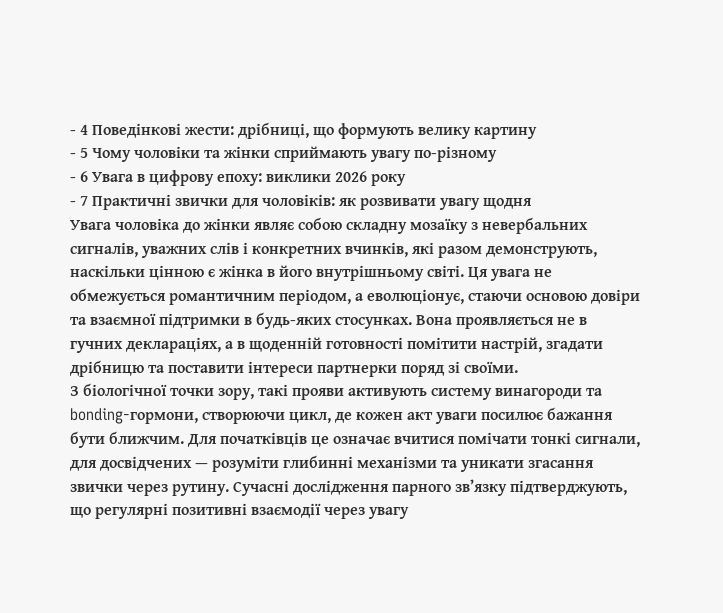- 4 Поведінкові жести: дрібниці, що формують велику картину
- 5 Чому чоловіки та жінки сприймають увагу по-різному
- 6 Увага в цифрову епоху: виклики 2026 року
- 7 Практичні звички для чоловіків: як розвивати увагу щодня
Увага чоловіка до жінки являє собою складну мозаїку з невербальних сигналів, уважних слів і конкретних вчинків, які разом демонструють, наскільки цінною є жінка в його внутрішньому світі. Ця увага не обмежується романтичним періодом, а еволюціонує, стаючи основою довіри та взаємної підтримки в будь-яких стосунках. Вона проявляється не в гучних деклараціях, а в щоденній готовності помітити настрій, згадати дрібницю та поставити інтереси партнерки поряд зі своїми.
З біологічної точки зору, такі прояви активують систему винагороди та bonding-гормони, створюючи цикл, де кожен акт уваги посилює бажання бути ближчим. Для початківців це означає вчитися помічати тонкі сигнали, для досвідчених — розуміти глибинні механізми та уникати згасання звички через рутину. Сучасні дослідження парного зв’язку підтверджують, що регулярні позитивні взаємодії через увагу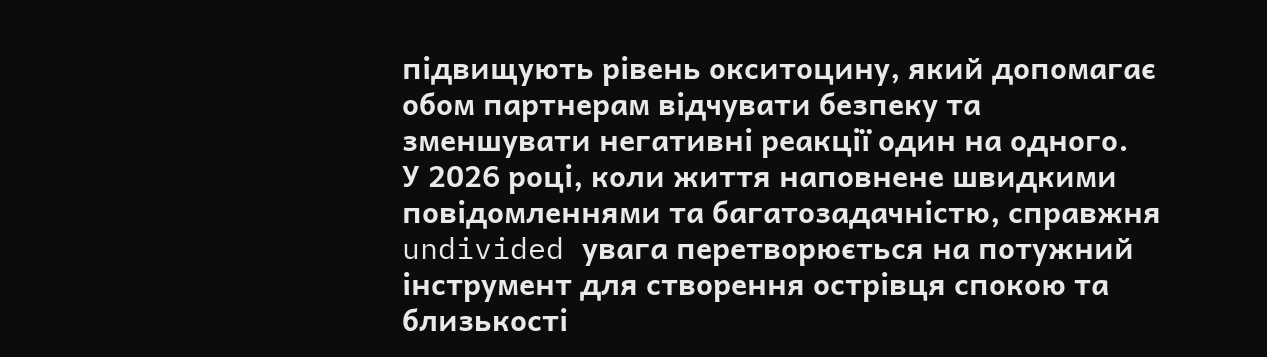підвищують рівень окситоцину, який допомагає обом партнерам відчувати безпеку та зменшувати негативні реакції один на одного.
У 2026 році, коли життя наповнене швидкими повідомленнями та багатозадачністю, справжня undivided увага перетворюється на потужний інструмент для створення острівця спокою та близькості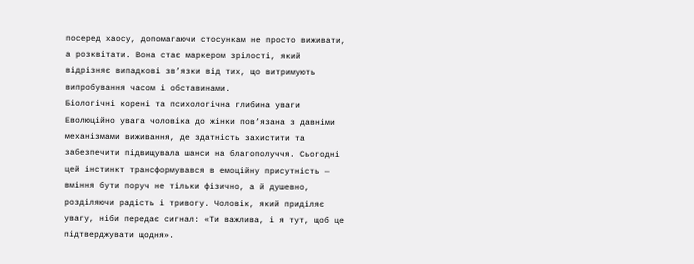посеред хаосу, допомагаючи стосункам не просто виживати, а розквітати. Вона стає маркером зрілості, який відрізняє випадкові зв’язки від тих, що витримують випробування часом і обставинами.
Біологічні корені та психологічна глибина уваги
Еволюційно увага чоловіка до жінки пов’язана з давніми механізмами виживання, де здатність захистити та забезпечити підвищувала шанси на благополуччя. Сьогодні цей інстинкт трансформувався в емоційну присутність — вміння бути поруч не тільки фізично, а й душевно, розділяючи радість і тривогу. Чоловік, який приділяє увагу, ніби передає сигнал: «Ти важлива, і я тут, щоб це підтверджувати щодня».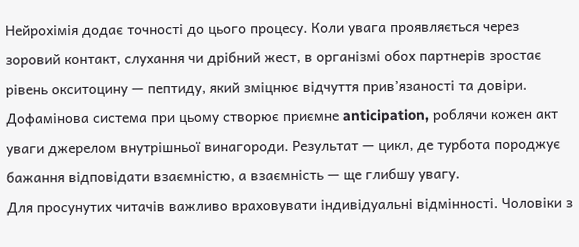Нейрохімія додає точності до цього процесу. Коли увага проявляється через зоровий контакт, слухання чи дрібний жест, в організмі обох партнерів зростає рівень окситоцину — пептиду, який зміцнює відчуття прив’язаності та довіри. Дофамінова система при цьому створює приємне anticipation, роблячи кожен акт уваги джерелом внутрішньої винагороди. Результат — цикл, де турбота породжує бажання відповідати взаємністю, а взаємність — ще глибшу увагу.
Для просунутих читачів важливо враховувати індивідуальні відмінності. Чоловіки з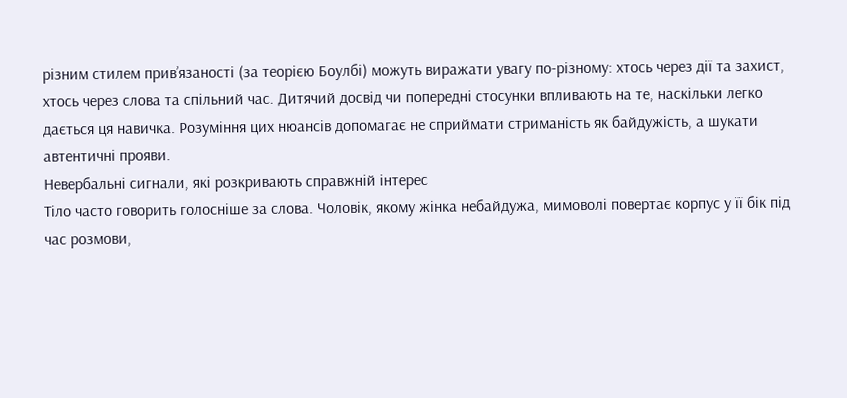різним стилем прив’язаності (за теорією Боулбі) можуть виражати увагу по-різному: хтось через дії та захист, хтось через слова та спільний час. Дитячий досвід чи попередні стосунки впливають на те, наскільки легко дається ця навичка. Розуміння цих нюансів допомагає не сприймати стриманість як байдужість, а шукати автентичні прояви.
Невербальні сигнали, які розкривають справжній інтерес
Тіло часто говорить голосніше за слова. Чоловік, якому жінка небайдужа, мимоволі повертає корпус у її бік під час розмови,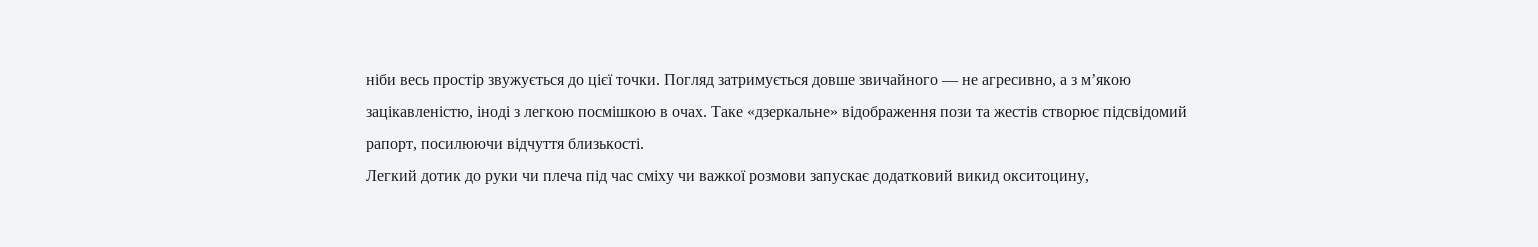ніби весь простір звужується до цієї точки. Погляд затримується довше звичайного — не агресивно, а з м’якою зацікавленістю, іноді з легкою посмішкою в очах. Таке «дзеркальне» відображення пози та жестів створює підсвідомий рапорт, посилюючи відчуття близькості.
Легкий дотик до руки чи плеча під час сміху чи важкої розмови запускає додатковий викид окситоцину,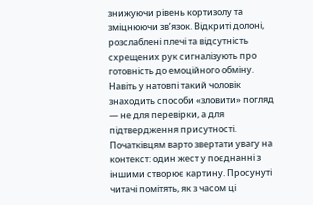знижуючи рівень кортизолу та зміцнюючи зв’язок. Відкриті долоні, розслаблені плечі та відсутність схрещених рук сигналізують про готовність до емоційного обміну. Навіть у натовпі такий чоловік знаходить способи «зловити» погляд — не для перевірки, а для підтвердження присутності.
Початківцям варто звертати увагу на контекст: один жест у поєднанні з іншими створює картину. Просунуті читачі помітять, як з часом ці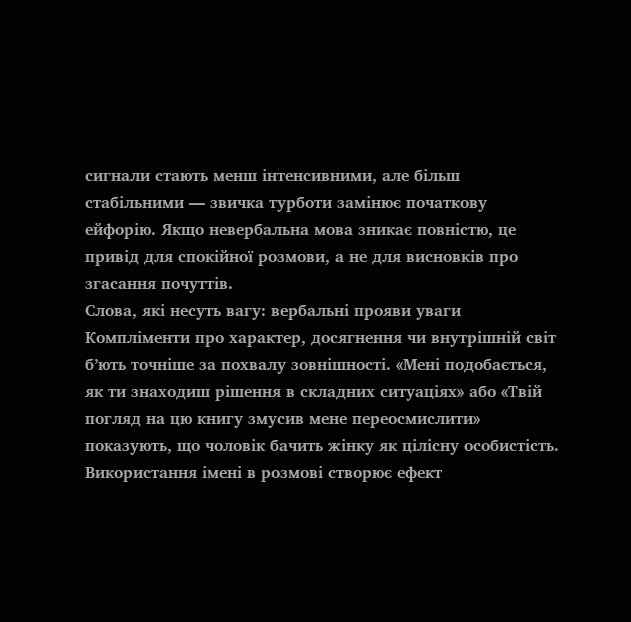сигнали стають менш інтенсивними, але більш стабільними — звичка турботи замінює початкову ейфорію. Якщо невербальна мова зникає повністю, це привід для спокійної розмови, а не для висновків про згасання почуттів.
Слова, які несуть вагу: вербальні прояви уваги
Компліменти про характер, досягнення чи внутрішній світ б’ють точніше за похвалу зовнішності. «Мені подобається, як ти знаходиш рішення в складних ситуаціях» або «Твій погляд на цю книгу змусив мене переосмислити» показують, що чоловік бачить жінку як цілісну особистість. Використання імені в розмові створює ефект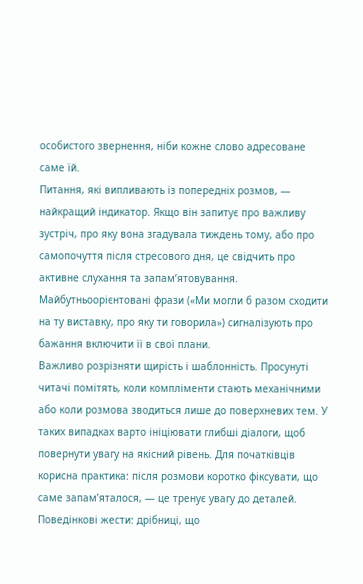особистого звернення, ніби кожне слово адресоване саме їй.
Питання, які випливають із попередніх розмов, — найкращий індикатор. Якщо він запитує про важливу зустріч, про яку вона згадувала тиждень тому, або про самопочуття після стресового дня, це свідчить про активне слухання та запам’ятовування. Майбутньоорієнтовані фрази («Ми могли б разом сходити на ту виставку, про яку ти говорила») сигналізують про бажання включити її в свої плани.
Важливо розрізняти щирість і шаблонність. Просунуті читачі помітять, коли компліменти стають механічними або коли розмова зводиться лише до поверхневих тем. У таких випадках варто ініціювати глибші діалоги, щоб повернути увагу на якісний рівень. Для початківців корисна практика: після розмови коротко фіксувати, що саме запам’яталося, — це тренує увагу до деталей.
Поведінкові жести: дрібниці, що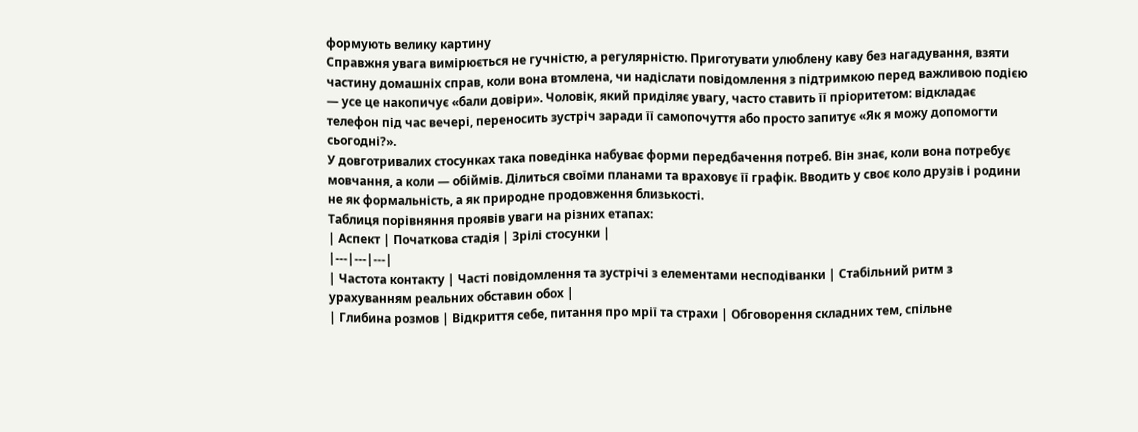формують велику картину
Справжня увага вимірюється не гучністю, а регулярністю. Приготувати улюблену каву без нагадування, взяти частину домашніх справ, коли вона втомлена, чи надіслати повідомлення з підтримкою перед важливою подією — усе це накопичує «бали довіри». Чоловік, який приділяє увагу, часто ставить її пріоритетом: відкладає телефон під час вечері, переносить зустріч заради її самопочуття або просто запитує «Як я можу допомогти сьогодні?».
У довготривалих стосунках така поведінка набуває форми передбачення потреб. Він знає, коли вона потребує мовчання, а коли — обіймів. Ділиться своїми планами та враховує її графік. Вводить у своє коло друзів і родини не як формальність, а як природне продовження близькості.
Таблиця порівняння проявів уваги на різних етапах:
| Аспект | Початкова стадія | Зрілі стосунки |
|---|---|---|
| Частота контакту | Часті повідомлення та зустрічі з елементами несподіванки | Стабільний ритм з урахуванням реальних обставин обох |
| Глибина розмов | Відкриття себе, питання про мрії та страхи | Обговорення складних тем, спільне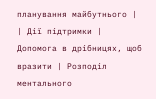планування майбутнього |
| Дії підтримки | Допомога в дрібницях, щоб вразити | Розподіл ментального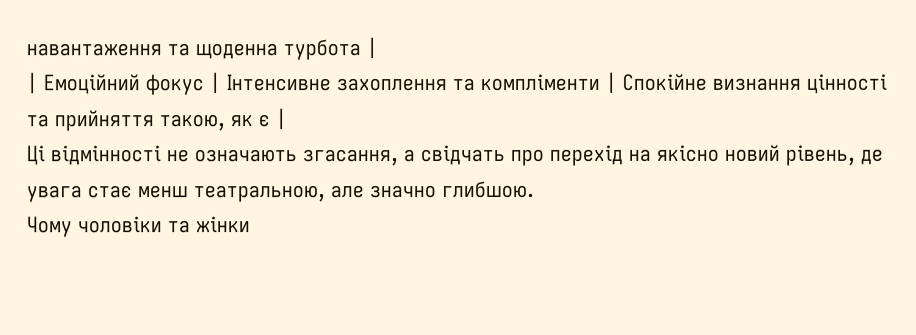навантаження та щоденна турбота |
| Емоційний фокус | Інтенсивне захоплення та компліменти | Спокійне визнання цінності та прийняття такою, як є |
Ці відмінності не означають згасання, а свідчать про перехід на якісно новий рівень, де увага стає менш театральною, але значно глибшою.
Чому чоловіки та жінки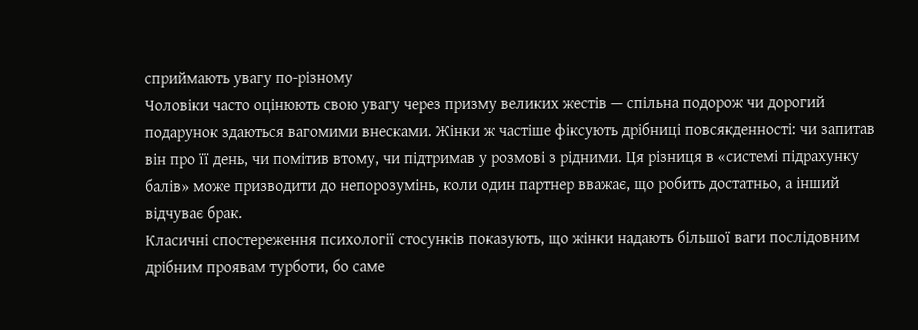сприймають увагу по-різному
Чоловіки часто оцінюють свою увагу через призму великих жестів — спільна подорож чи дорогий подарунок здаються вагомими внесками. Жінки ж частіше фіксують дрібниці повсякденності: чи запитав він про її день, чи помітив втому, чи підтримав у розмові з рідними. Ця різниця в «системі підрахунку балів» може призводити до непорозумінь, коли один партнер вважає, що робить достатньо, а інший відчуває брак.
Класичні спостереження психології стосунків показують, що жінки надають більшої ваги послідовним дрібним проявам турботи, бо саме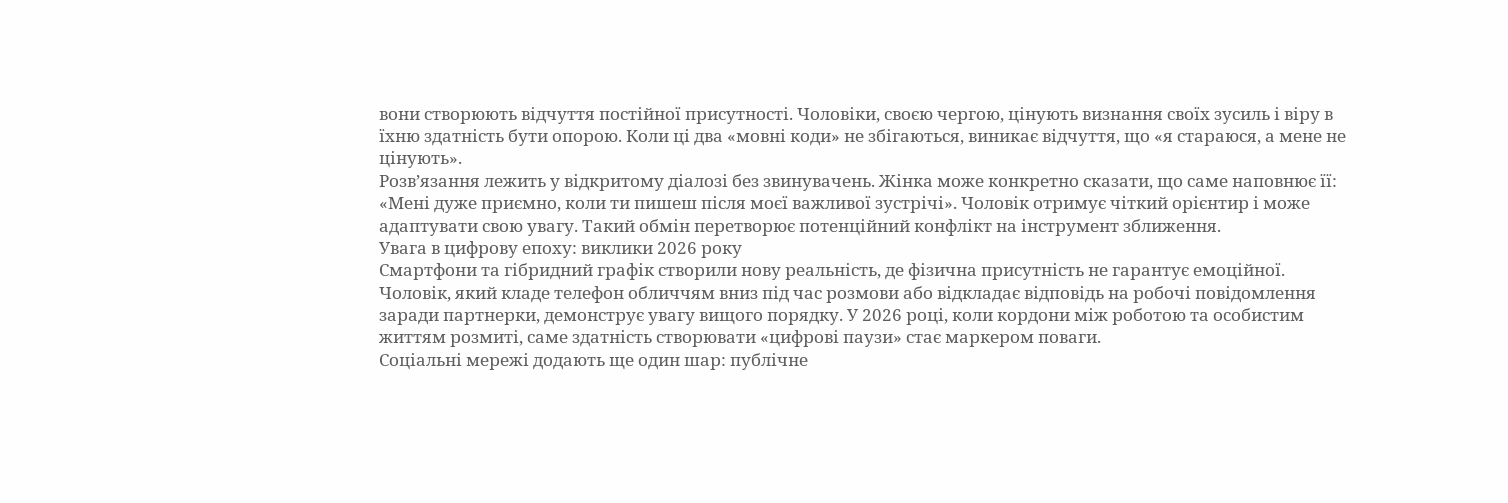вони створюють відчуття постійної присутності. Чоловіки, своєю чергою, цінують визнання своїх зусиль і віру в їхню здатність бути опорою. Коли ці два «мовні коди» не збігаються, виникає відчуття, що «я стараюся, а мене не цінують».
Розв’язання лежить у відкритому діалозі без звинувачень. Жінка може конкретно сказати, що саме наповнює її: «Мені дуже приємно, коли ти пишеш після моєї важливої зустрічі». Чоловік отримує чіткий орієнтир і може адаптувати свою увагу. Такий обмін перетворює потенційний конфлікт на інструмент зближення.
Увага в цифрову епоху: виклики 2026 року
Смартфони та гібридний графік створили нову реальність, де фізична присутність не гарантує емоційної. Чоловік, який кладе телефон обличчям вниз під час розмови або відкладає відповідь на робочі повідомлення заради партнерки, демонструє увагу вищого порядку. У 2026 році, коли кордони між роботою та особистим життям розмиті, саме здатність створювати «цифрові паузи» стає маркером поваги.
Соціальні мережі додають ще один шар: публічне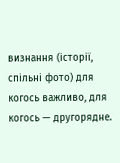визнання (історії, спільні фото) для когось важливо, для когось — другорядне.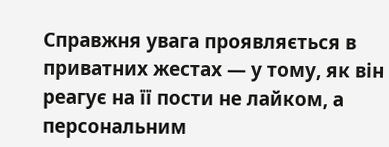Справжня увага проявляється в приватних жестах — у тому, як він реагує на її пости не лайком, а персональним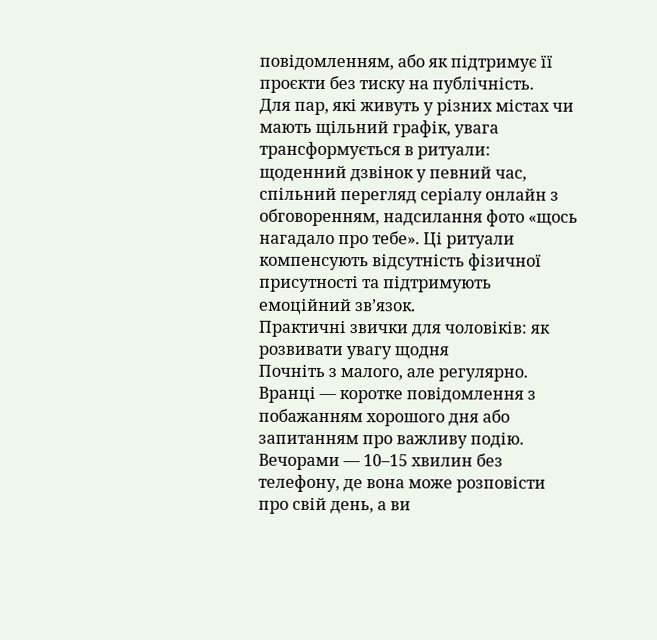повідомленням, або як підтримує її проєкти без тиску на публічність.
Для пар, які живуть у різних містах чи мають щільний графік, увага трансформується в ритуали: щоденний дзвінок у певний час, спільний перегляд серіалу онлайн з обговоренням, надсилання фото «щось нагадало про тебе». Ці ритуали компенсують відсутність фізичної присутності та підтримують емоційний зв’язок.
Практичні звички для чоловіків: як розвивати увагу щодня
Почніть з малого, але регулярно. Вранці — коротке повідомлення з побажанням хорошого дня або запитанням про важливу подію. Вечорами — 10–15 хвилин без телефону, де вона може розповісти про свій день, а ви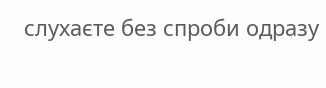слухаєте без спроби одразу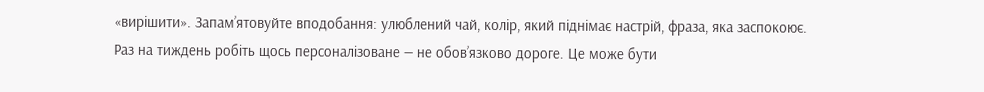«вирішити». Запам’ятовуйте вподобання: улюблений чай, колір, який піднімає настрій, фраза, яка заспокоює.
Раз на тиждень робіть щось персоналізоване — не обов’язково дороге. Це може бути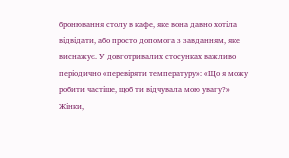бронювання столу в кафе, яке вона давно хотіла відвідати, або просто допомога з завданням, яке виснажує. У довготривалих стосунках важливо періодично «перевіряти температуру»: «Що я можу робити частіше, щоб ти відчувала мою увагу?»
Жінки,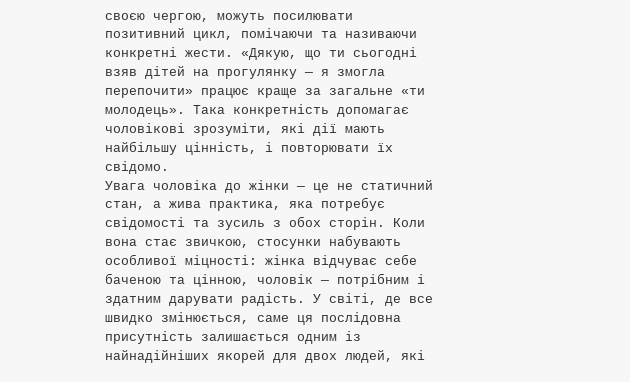своєю чергою, можуть посилювати позитивний цикл, помічаючи та називаючи конкретні жести. «Дякую, що ти сьогодні взяв дітей на прогулянку — я змогла перепочити» працює краще за загальне «ти молодець». Така конкретність допомагає чоловікові зрозуміти, які дії мають найбільшу цінність, і повторювати їх свідомо.
Увага чоловіка до жінки — це не статичний стан, а жива практика, яка потребує свідомості та зусиль з обох сторін. Коли вона стає звичкою, стосунки набувають особливої міцності: жінка відчуває себе баченою та цінною, чоловік — потрібним і здатним дарувати радість. У світі, де все швидко змінюється, саме ця послідовна присутність залишається одним із найнадійніших якорей для двох людей, які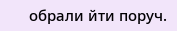обрали йти поруч.